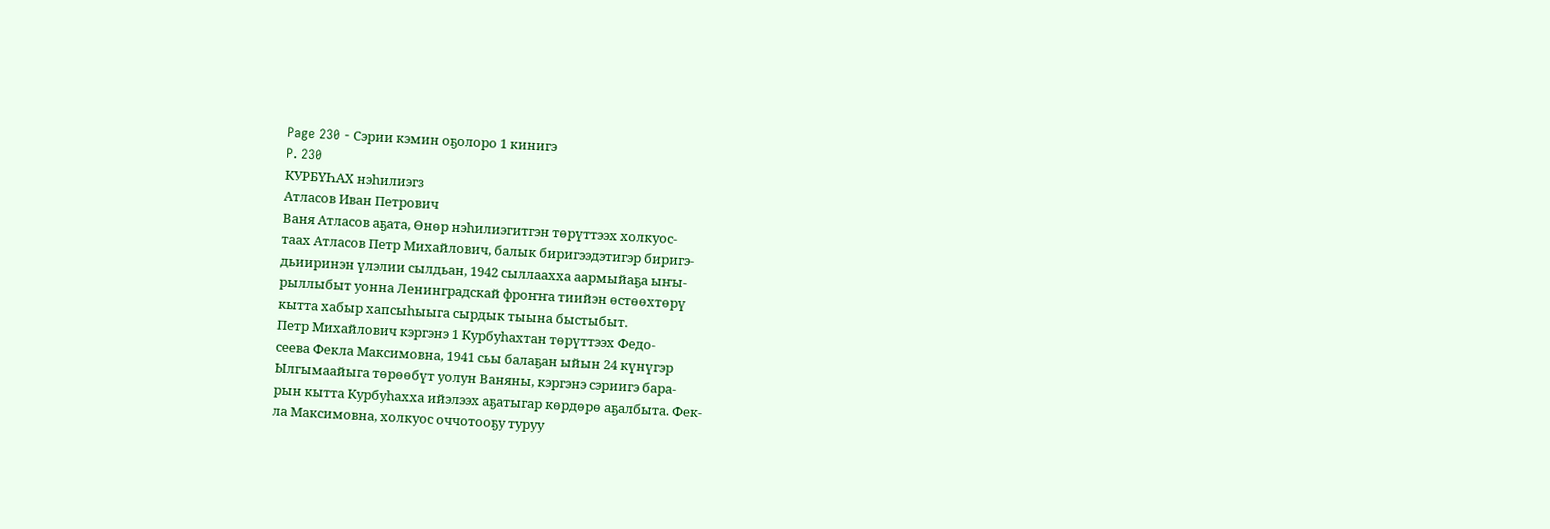Page 230 - Сэрии кэмин оҕолоро 1 кинигэ
P. 230
КУРБҮҺАХ нэһилиэгз
Атласов Иван Петрович
Ваня Атласов аҕата, Өнөр нэһилиэгитгэн төрүттээх холкуос-
таах Атласов Петр Михайлович, балык биригээдэтигэр биригэ-
дьииринэн үлэлии сылдьан, 1942 сыллаахха аармыйаҕа ыҥы-
рыллыбыт уонна Ленинградскай фроҥҥа тиийэн өстөөхтөрү
кытта хабыр хапсыһыыга сырдык тыына быстыбыт.
Петр Михайлович кэргэнэ 1 Курбуһахтан төрүттээх Федо-
сеева Фекла Максимовна, 1941 сьы балаҕан ыйын 24 күнүгэр
Ылгымаайыга төрөөбүт уолун Ваняны, кэргэнэ сэриигэ бара-
рын кытта Курбуһахха ийэлээх аҕатыгар көрдөрө аҕалбыта. Фек-
ла Максимовна, холкуос оччотооҕу туруу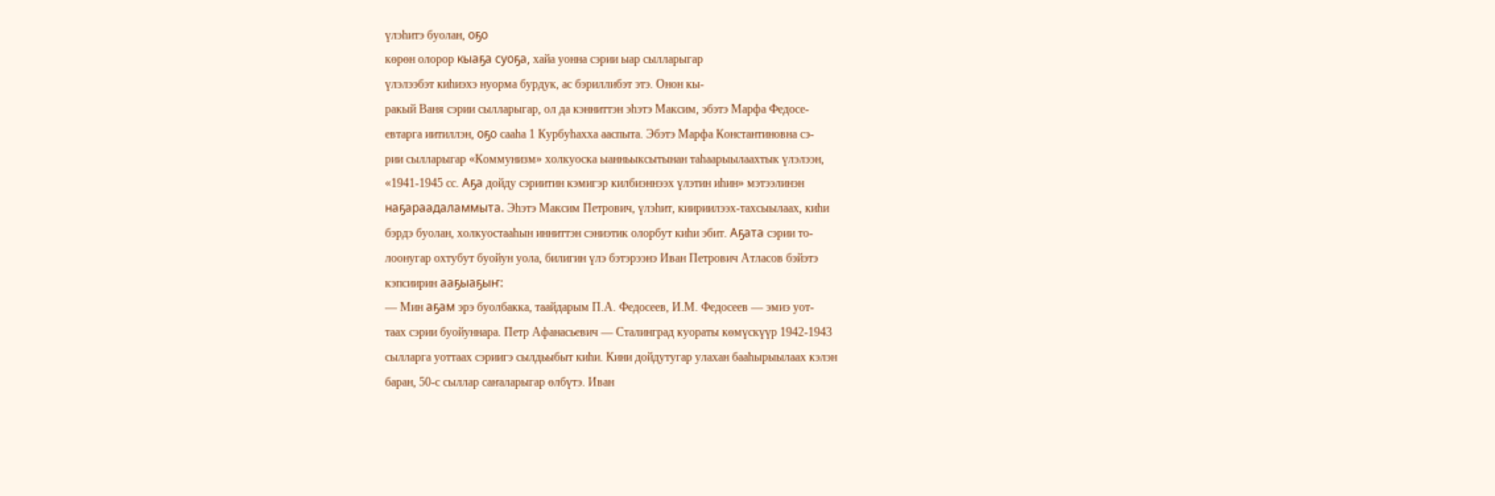үлэһитэ буолан, оҕо
көрөн олорор кыаҕа суоҕа, хайа уонна сэрии ыар сылларыгар
үлэлээбэт киһиэхэ нуорма бурдук, ас бэриллибэт этэ. Онон кы-
ракый Ваня сэрии сылларыгар, ол да кэнниттэн эһэтэ Максим, эбэтэ Марфа Федосе-
евтарга иитиллэн, оҕо сааһа 1 Курбуһахха ааспыта. Эбэтэ Марфа Константиновна сэ-
рии сылларыгар «Коммунизм» холкуоска ыанньыксытынан таһаарыылаахтык үлэлээн,
«1941-1945 сс. Аҕа дойду сэриитин кэмигэр килбиэннээх үлэтин иһин» мэтээлинэн
наҕараадаламмыта. Эһэтэ Максим Петрович, үлэһит, киириилээх-тахсыылаах, киһи
бэрдэ буолан, холкуостааһын инниттэн сэниэтик олорбут киһи эбит. Аҕата сэрии то-
лоонугар охтубут буойун уола, билигин үлэ бэтэрээнэ Иван Петрович Атласов бэйэтэ
кэпсиирин ааҕыаҕыҥ:
— Мин аҕам эрэ буолбакка, таайдарым П.А. Федосеев, И.М. Федосеев — эмиэ уот-
таах сэрии буойуннара. Петр Афанасьевич — Сталинград куораты көмүскүүр 1942-1943
сылларга уоттаах сэриигэ сылдьыбыт киһи. Кини дойдутугар улахан бааһырыылаах кэлэн
баран, 50-с сыллар саҥаларыгар өлбүтэ. Иван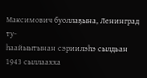Максимович буоллаҕына, Ленинград ту-
һаайыытынан сэриилэһэ сылдьан 1943 сыллаахха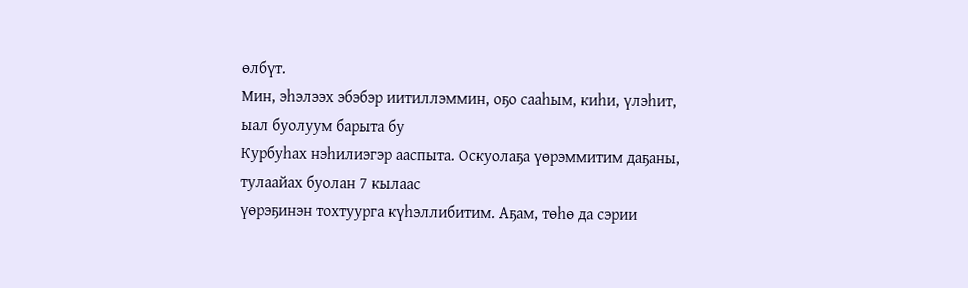өлбүт.
Мин, эһэлээх эбэбэр иитиллэммин, оҕо сааһым, киһи, үлэһит, ыал буолуум барыта бу
Курбуһах нэһилиэгэр ааспыта. Оскуолаҕа үөрэммитим даҕаны, тулаайах буолан 7 кылаас
үөрэҕинэн тохтуурга күһэллибитим. Аҕам, төһө да сэрии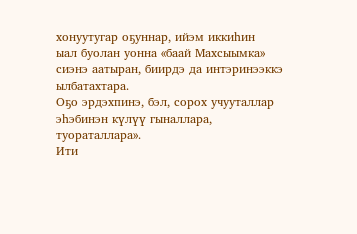хонуутугар оҕуннар, ийэм иккиһин
ыал буолан уонна «баай Махсыымка» сиэнэ аатыран, биирдэ да интэринээккэ ылбатахтара.
Оҕо эрдэхпинэ, бэл, сорох учууталлар эһэбинэн күлүү гыналлара, туораталлара».
Ити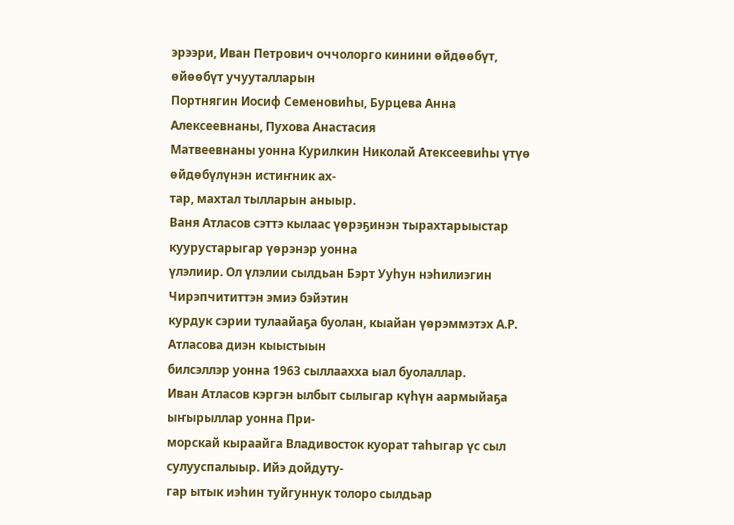эрээри, Иван Петрович оччолорго кинини өйдөөбүт, өйөөбүт учууталларын
Портнягин Иосиф Семеновиһы, Бурцева Анна Алексеевнаны, Пухова Анастасия
Матвеевнаны уонна Курилкин Николай Атексеевиһы үтүө өйдөбүлүнэн истиҥник ах-
тар, махтал тылларын аныыр.
Ваня Атласов сэттэ кылаас үөрэҕинэн тырахтарыыстар куурустарыгар үөрэнэр уонна
үлэлиир. Ол үлэлии сылдьан Бэрт Ууһун нэһилиэгин Чирэпчититтэн эмиэ бэйэтин
курдук сэрии тулаайаҕа буолан, кыайан үөрэммэтэх А.Р. Атласова диэн кыыстыын
билсэллэр уонна 1963 сыллаахха ыал буолаллар.
Иван Атласов кэргэн ылбыт сылыгар күһүн аармыйаҕа ыҥырыллар уонна При-
морскай кыраайга Владивосток куорат таһыгар үс сыл сулууспалыыр. Ийэ дойдуту-
гар ытык иэһин туйгуннук толоро сылдьар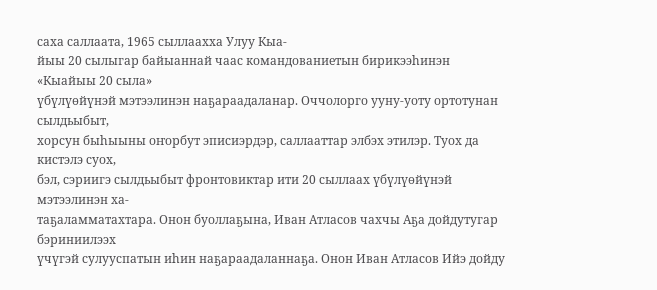саха саллаата, 1965 сыллаахха Улуу Кыа-
йыы 20 сылыгар байыаннай чаас командованиетын бирикээһинэн «Кыайыы 20 сыла»
үбүлүөйүнэй мэтээлинэн наҕараадаланар. Оччолорго ууну-уоту ортотунан сылдьыбыт,
хорсун быһыыны оҥорбут эписиэрдэр, саллааттар элбэх этилэр. Туох да кистэлэ суох,
бэл, сэриигэ сылдьыбыт фронтовиктар ити 20 сыллаах үбүлүөйүнэй мэтээлинэн ха-
таҕаламматахтара. Онон буоллаҕына, Иван Атласов чахчы Аҕа дойдутугар бэриниилээх
үчүгэй сулууспатын иһин наҕараадаланнаҕа. Онон Иван Атласов Ийэ дойду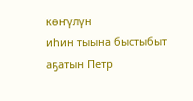көҥүлүн
иһин тыына быстыбыт аҕатын Петр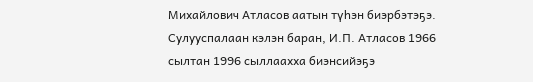Михайлович Атласов аатын түһэн биэрбэтэҕэ.
Сулууспалаан кэлэн баран, И.П. Атласов 1966 сылтан 1996 сыллаахха биэнсийэҕэ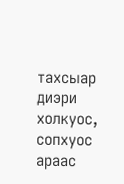тахсыар диэри холкуос, сопхуос араас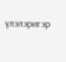үлэлэригэр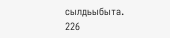сылдьыбыта.
226